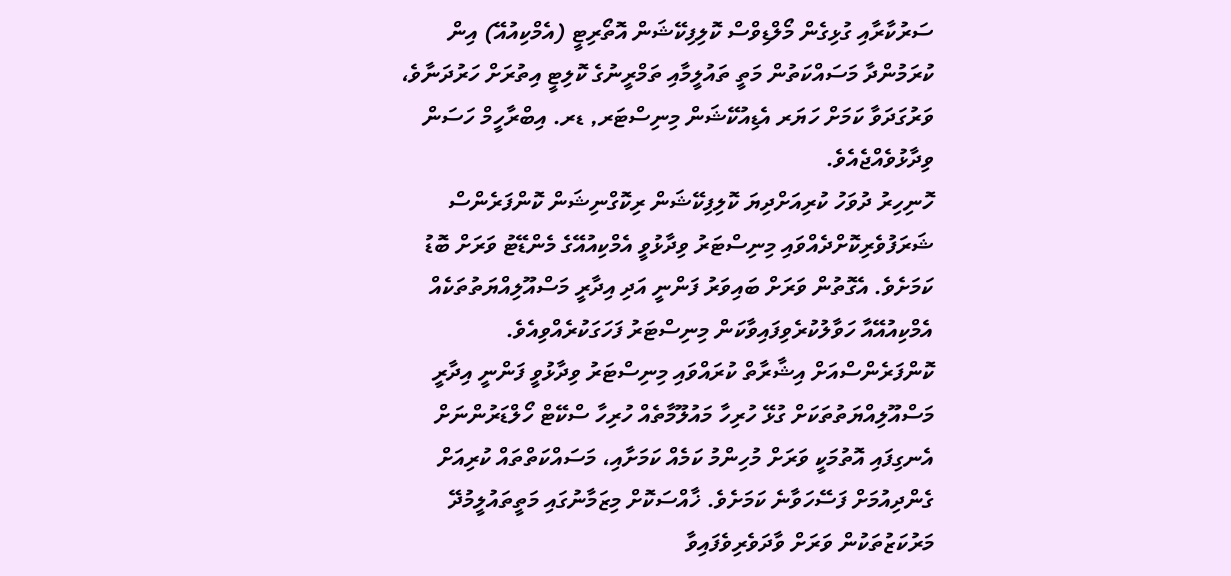ސަރުކާރާއި ގުޅިގެން މޯލްޑިވްސް ކޮލިފިކޭޝަން އޮތޯރިޓީ (އެމްކިއުއޭ) އިން ކުރަމުންދާ މަސައްކަތުން މަތީ ތައުލީމާއި ތަމްރީނުގެ ކޮލިޓީ އިތުރަށް ހަރުދަނާވެ، ވަރުގަދަވާ ކަމަށް ހަޔަރ އެޑިއުކޭޝަން މިނިސްޓަރ, ޑރ. އިބްރާހީމް ހަސަން ވިދާޅުވެއްޖެއެވެ.
ހޮނިހިރު ދުވަހު ކުރިއަށްދިޔަ ކޮލިފިކޭޝަން ރިކޮގްނިޝަން ކޮންފަރެންސް ޝަރަފުވެރިކޮށްދެއްވައި މިނިސްޓަރު ވިދާޅުވީ އެމްކިއުއޭގެ މެންޑޭޓު ވަރަށް ބޮޑު ކަމަށެވެ. އެގޮތުން ވަރަށް ބައިވަރު ފަންނީ އަދި އިދާރީ މަސްއޫލިއްޔަތުތަކެއް އެމްކިއުއޭއާ ހަވާލުކުރެވިފައިވާކަން މިނިސްޓަރު ފަހަގަކުރެއްވިއެވެ.
ކޮންފަރެންސްއަށް އިޝާރާތް ކުރައްވައި މިނިސްޓަރު ވިދާޅުވީ ފަންނީ އިދާރީ މަސްއޫލިއްޔަތުތަކަށް ގުޅޭ ހުރިހާ މައުލޫމާތެއް ހުރިހާ ސްކޭޓް ހޯލްޑަރުންނަށް އެނގިފައި އޮތުމަކީ ވަރަށް މުހިންމު ކަމެއް ކަމަށާއި، މަސައްކަތްތައް ކުރިއަށް ގެންދިއުމަށް ފަސޭހަވާނެ ކަމަށެވެ. ޚާއްސަކޮށް މިޒަމާނުގައި މަތީތައުލީމުދޭ މަރުކަޒުތަކުން ވަރަށް ވާދަވެރިވެފައިވާ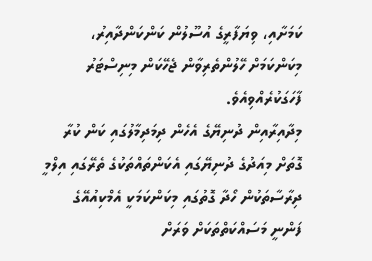ކަމަށާއި، ވިޔަފާރީގެ އުސޫލުން ކަންކަންދާއިރު، މިކަންކަމަށް ހޭލުންތެރިވާން ޖެހޭކަން މިނިސްޓަރު ފާހަގަކުރެއްވިއެވެ.
މިދާއިރާއިން ދުނިޔޭގެ އެހެން ދިމަދިމާލުގައި ކަން ކުރާ ގޮތަށް މިއަދުގެ ދުނިޔޭގައި އެކަންތައްތަކުގެ ތެރޭގައި އިލްމީ ދިރާސާތަކުން ހޯދާ ގޮތުގައި މިކަންކަމަކީ އެމްކިއުއޭގެ ފަންނީ މަސައްކަތްތަކަށް ވަރަށް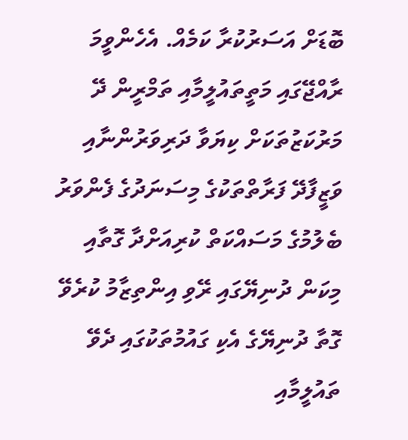ބޮޑަށް އަސަރުކުރާ ކަމެއް. އެހެންވީމަ ރާއްޖޭގައި މަތީތައުލީމާއި ތަމްރީން ދޭ މަރުކަޒުތަކަށް ކިޔަވާ ދަރިވަރުންނާއި ވަޒީފާދޭ ފަރާތްތަކުގެ މިސަނަދުގެ ފެންވަރު ބެލުމުގެ މަސައްކަތް ކުރިއަށްދާ ގޮތާއި މިކަން ދުނިޔޭގައި ރޭވި އިންތިޒާމު ކުރެވޭ ގޮތާ ދުނިޔޭގެ އެކި ގައުމުތަކުގައި ދެވޭ ތައުލީމާއި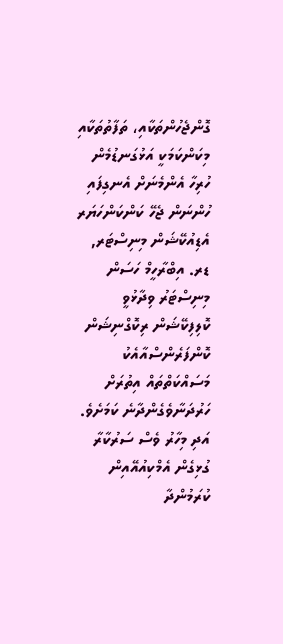ގޮންޖެހުންތަކާއި، ތަފާތުތަކާއި މިކަންކަމަކީ އަޅުގަނޑުމެން ހުރިހާ އެންމެނަށް އެނގިފައި ހުންނަން ޖެހޭ ކަންކަންހަޔަރ އެޑިއުކޭޝަން މިނިސްޓަރ, ޑރ. އިބްރާހީމް ހަސަން
މިނިސްޓަރު ވިދާޅުވީ ކޮލިފިކޭޝަން ރިކޮގްނިޝަން ކޮންފަރެންސްއާއެކު މަސައްކަތްތައް އިތުރަށް ހަރުދަނާވެގެންދާނެ ކަމަށެވެ. އަދި މިހާރު ވެސް ސަރުކާރާ ގުޅިގެން އެމްކިއުއޭއިން ކުރަމުންދާ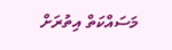މަސައްކަތް އިތުރަށް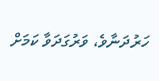ހަރުދަނާވެ، ވަރުގަދަވާ ކަމަށް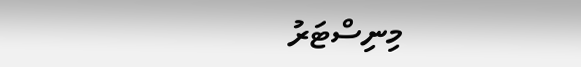މިނިސްޓަރު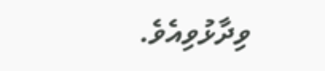ވިދާޅުވިއެވެ.